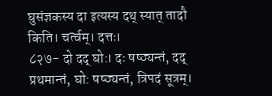घुसंज्ञकस्य दा इत्यस्य दथ् स्यात् तादौ किति। चर्त्वम्। दत्तः।
८२७- दो दद् घो:। दः षष्ठ्यन्तं, दद् प्रथमान्तं, घो: षष्ठ्यन्तं, त्रिपदं सूत्रम्।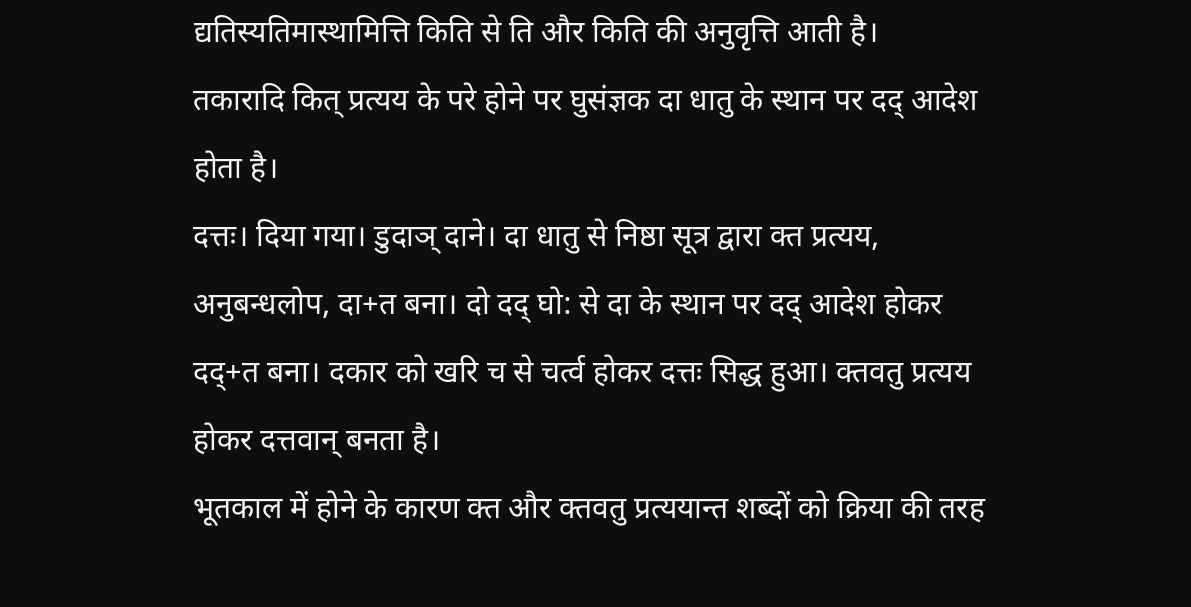द्यतिस्यतिमास्थामित्ति किति से ति और किति की अनुवृत्ति आती है।
तकारादि कित् प्रत्यय के परे होने पर घुसंज्ञक दा धातु के स्थान पर दद् आदेश होता है।
दत्तः। दिया गया। डुदाञ् दाने। दा धातु से निष्ठा सूत्र द्वारा क्त प्रत्यय, अनुबन्धलोप, दा+त बना। दो दद् घो: से दा के स्थान पर दद् आदेश होकर दद्+त बना। दकार को खरि च से चर्त्व होकर दत्तः सिद्ध हुआ। क्तवतु प्रत्यय होकर दत्तवान् बनता है।
भूतकाल में होने के कारण क्त और क्तवतु प्रत्ययान्त शब्दों को क्रिया की तरह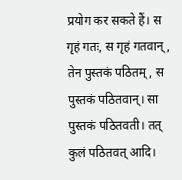प्रयोग कर सकते हैं। स गृहं गतः, स गृहं गतवान्, तेन पुस्तकं पठितम्, स पुस्तकं पठितवान्। सा पुस्तकं पठितवती। तत् कुलं पठितवत् आदि।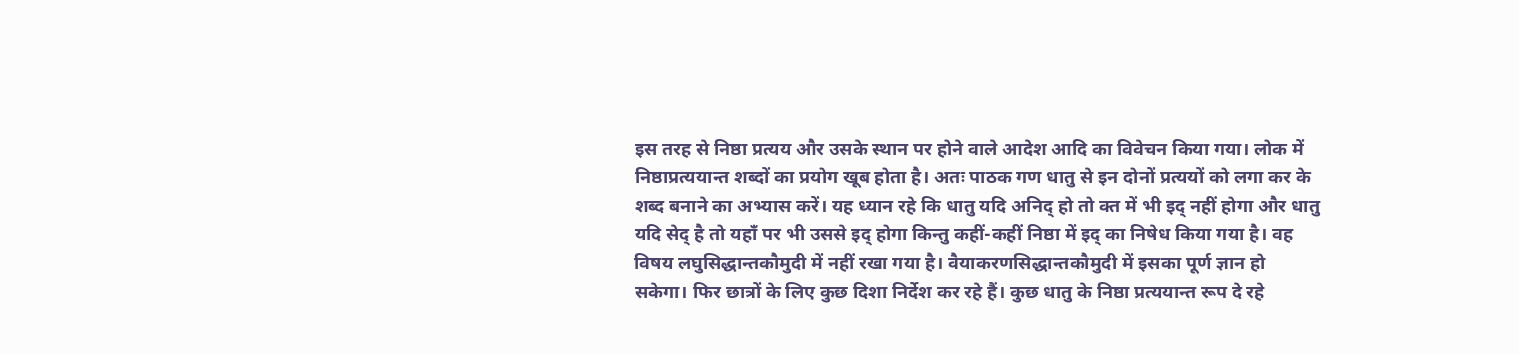इस तरह से निष्ठा प्रत्यय और उसके स्थान पर होने वाले आदेश आदि का विवेचन किया गया। लोक में निष्ठाप्रत्ययान्त शब्दों का प्रयोग खूब होता है। अतः पाठक गण धातु से इन दोनों प्रत्ययों को लगा कर के शब्द बनाने का अभ्यास करें। यह ध्यान रहे कि धातु यदि अनिद् हो तो क्त में भी इद् नहीं होगा और धातु यदि सेद् है तो यहाँ पर भी उससे इद् होगा किन्तु कहीं-कहीं निष्ठा में इद् का निषेध किया गया है। वह विषय लघुसिद्धान्तकौमुदी में नहीं रखा गया है। वैयाकरणसिद्धान्तकौमुदी में इसका पूर्ण ज्ञान हो सकेगा। फिर छात्रों के लिए कुछ दिशा निर्देश कर रहे हैं। कुछ धातु के निष्ठा प्रत्ययान्त रूप दे रहे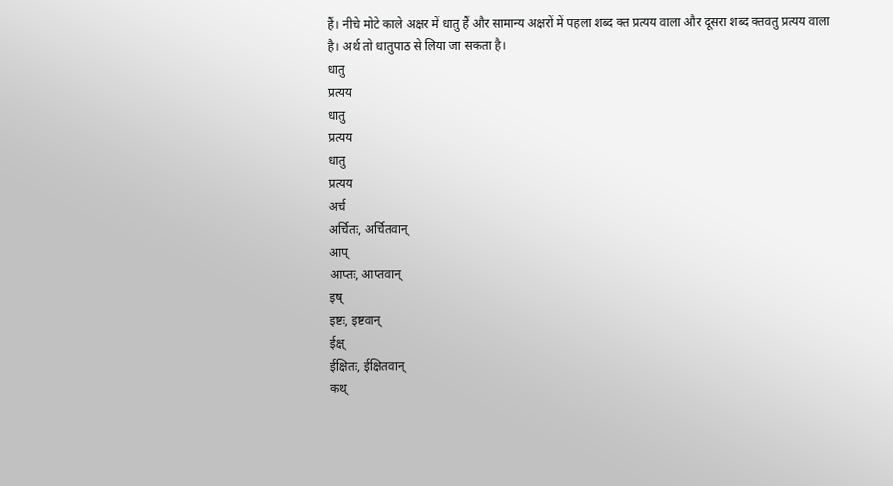हैं। नीचे मोटे काले अक्षर में धातु हैं और सामान्य अक्षरों में पहला शब्द क्त प्रत्यय वाला और दूसरा शब्द क्तवतु प्रत्यय वाला है। अर्थ तो धातुपाठ से लिया जा सकता है।
धातु
प्रत्यय
धातु
प्रत्यय
धातु
प्रत्यय
अर्च
अर्चितः, अर्चितवान्
आप्
आप्तः, आप्तवान्
इष्
इष्टः, इष्टवान्
ईक्ष्
ईक्षितः, ईक्षितवान्
कथ्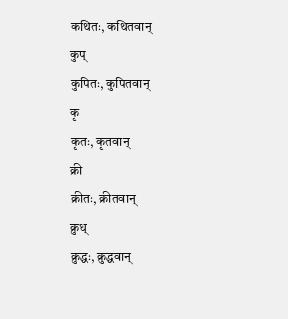कथितः, कथितवान्
कुप्
कुपितः, कुपितवान्
कृ
कृतः, कृतवान्
क्री
क्रीतः, क्रीतवान्
क्रुध्
क्रुद्धः, क्रुद्धवान्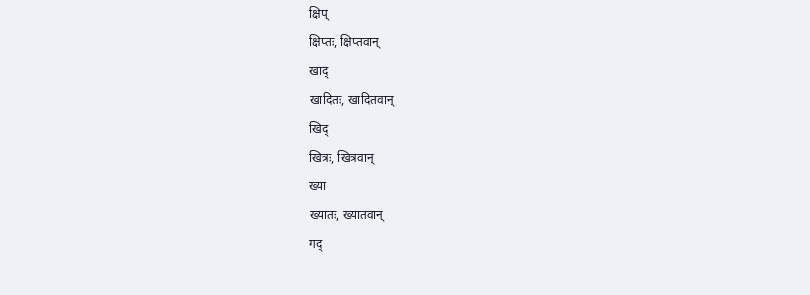क्षिप्
क्षिप्तः, क्षिप्तवान्
खाद्
खादितः, खादितवान्
खिद्
खित्रः, खित्रवान्
ख्या
ख्यातः, ख्यातवान्
गद्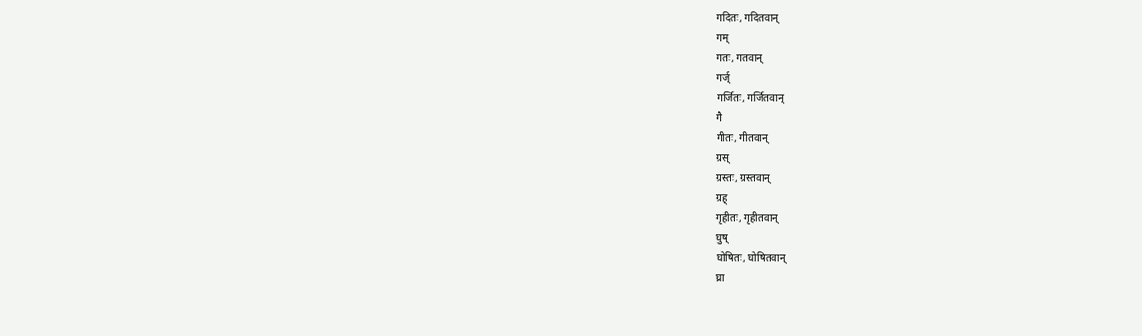गदितः, गदितवान्
गम्
गतः, गतवान्
गर्ज्
गर्जितः, गर्जितवान्
गै
गीतः, गीतवान्
ग्रस्
ग्रस्तः, ग्रस्तवान्
ग्रह्
गृहीतः, गृहीतवान्
घुष्
घोषितः, घोषितवान्
घ्रा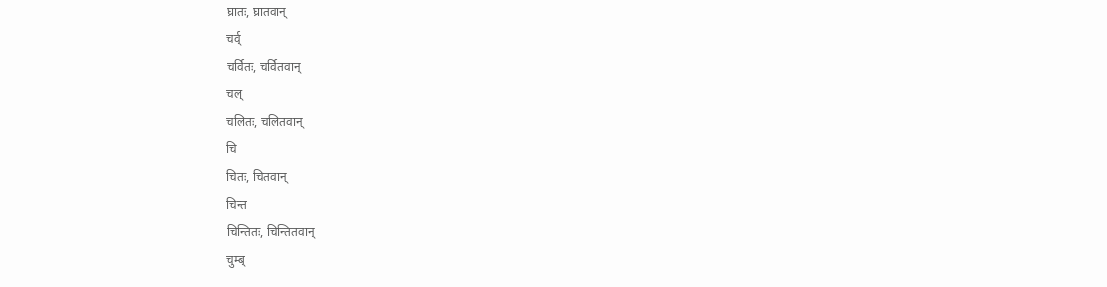घ्रातः, घ्रातवान्
चर्व्
चर्वितः, चर्वितवान्
चल्
चलितः, चलितवान्
चि
चितः, चितवान्
चिन्त
चिन्तितः, चिन्तितवान्
चुम्ब्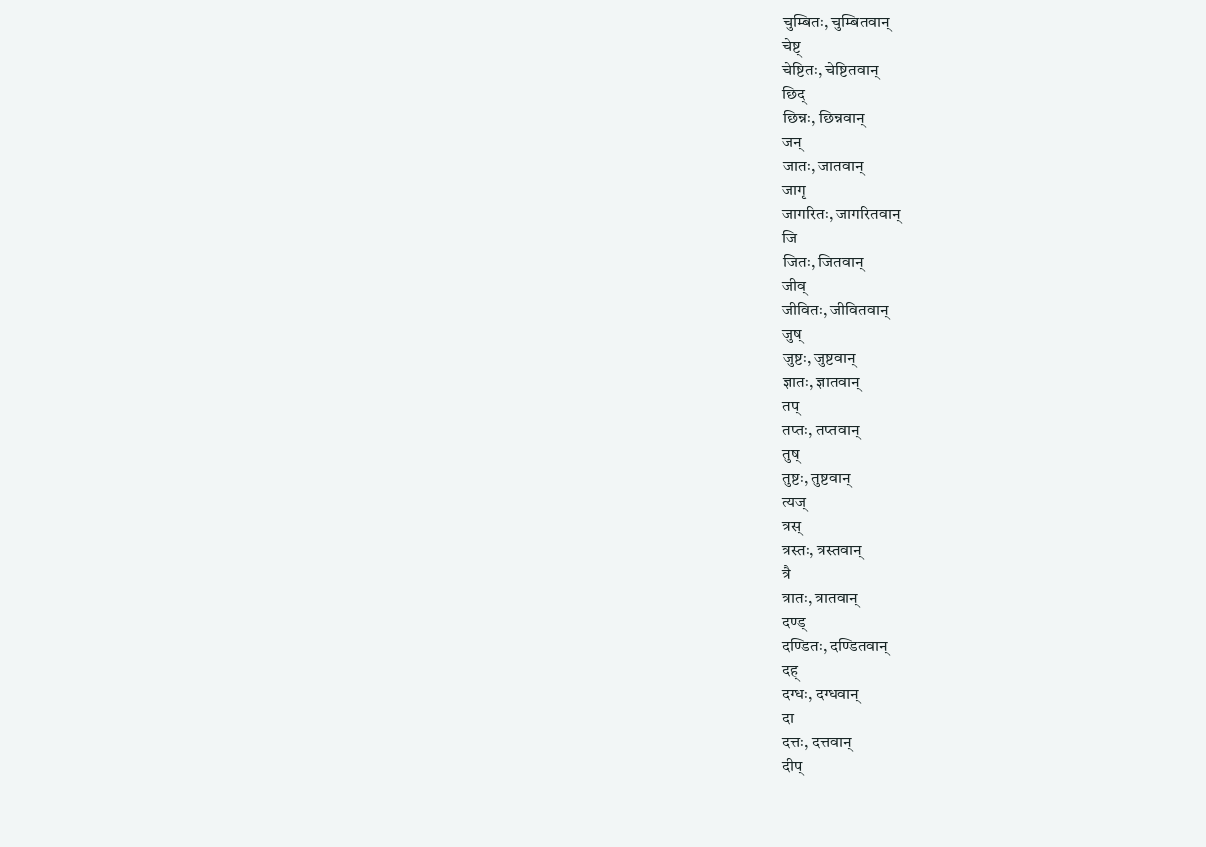चुम्बितः, चुम्बितवान्
चेष्ट्
चेष्टितः, चेष्टितवान्
छिद्
छिन्नः, छिन्नवान्
जन्
जातः, जातवान्
जागृ
जागरितः, जागरितवान्
जि
जितः, जितवान्
जीव्
जीवितः, जीवितवान्
जुष्
जुष्टः, जुष्टवान्
ज्ञातः, ज्ञातवान्
तप्
तप्तः, तप्तवान्
तुष्
तुष्टः, तुष्टवान्
त्यज्
त्रस्
त्रस्तः, त्रस्तवान्
त्रै
त्रातः, त्रातवान्
दण्ड्
दण्डितः, दण्डितवान्
दह्
दग्धः, दग्धवान्
दा
दत्तः, दत्तवान्
दीप्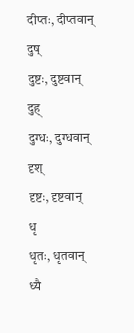दीप्तः, दीप्तवान्
दुष्
दुष्टः, दुष्टवान्
दुह्
दुग्धः, दुग्धवान्
दृश्
दृष्टः, दृष्टवान्
धृ
धृतः, धृतवान्
ध्यै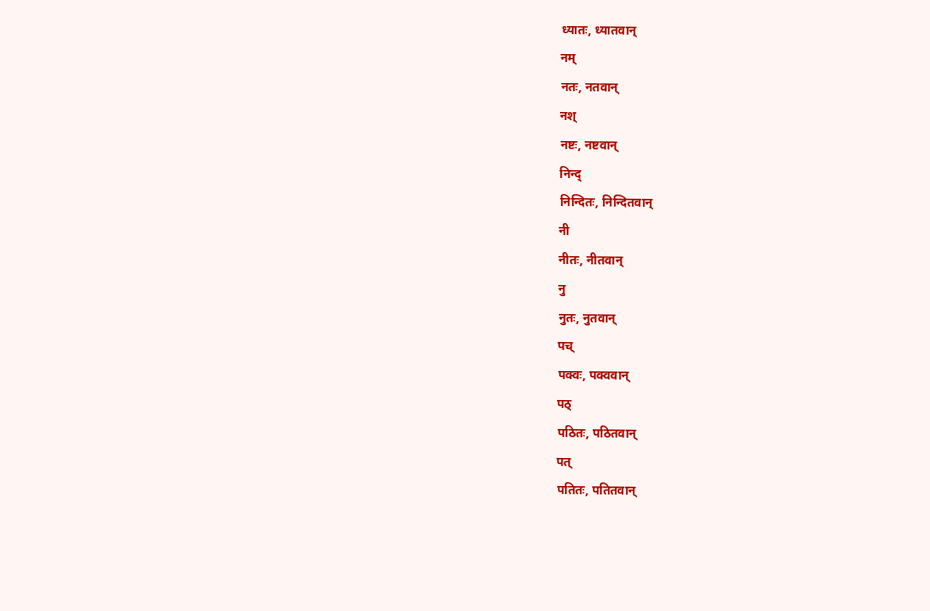ध्यातः, ध्यातवान्
नम्
नतः, नतवान्
नश्
नष्टः, नष्टवान्
निन्द्
निन्दितः, निन्दितवान्
नी
नीतः, नीतवान्
नु
नुतः, नुतवान्
पच्
पक्वः, पक्ववान्
पठ्
पठितः, पठितवान्
पत्
पतितः, पतितवान्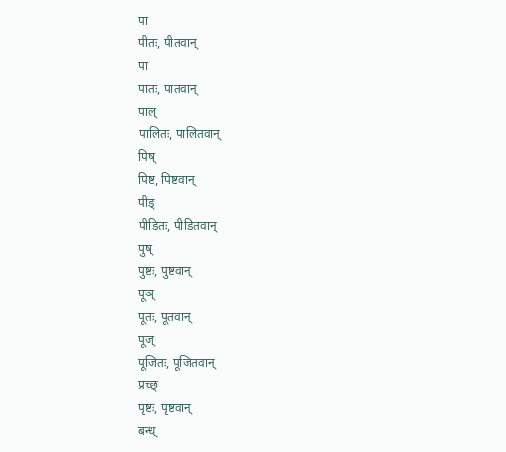पा
पीतः, पीतवान्
पा
पातः, पातवान्
पाल्
पालितः, पालितवान्
पिष्
पिष्ट, पिष्टवान्
पीड्
पीडितः, पीडितवान्
पुष्
पुष्टः, पुष्टवान्
पूञ्
पूतः, पूतवान्
पूज्
पूजितः, पूजितवान्
प्रच्छ्
पृष्टः, पृष्टवान्
बन्ध्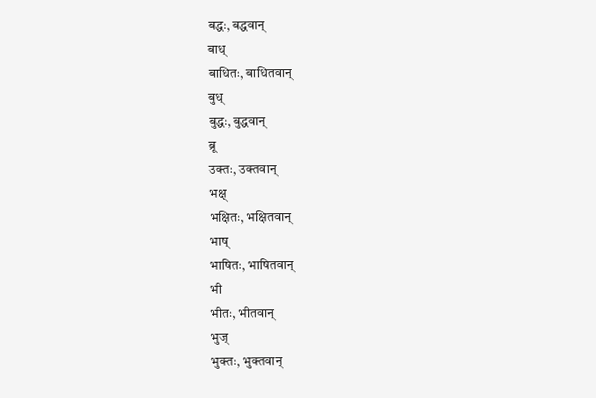बद्धः, बद्धवान्
बाध्
बाधितः, बाधितवान्
बुध्
बुद्धः, बुद्धवान्
ब्रू
उक्तः, उक्तवान्
भक्ष्
भक्षितः, भक्षितवान्
भाष्
भाषितः, भाषितवान्
भी
भीतः, भीतवान्
भुज्
भुक्तः, भुक्तवान्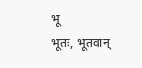भू
भूतः, भूतवान्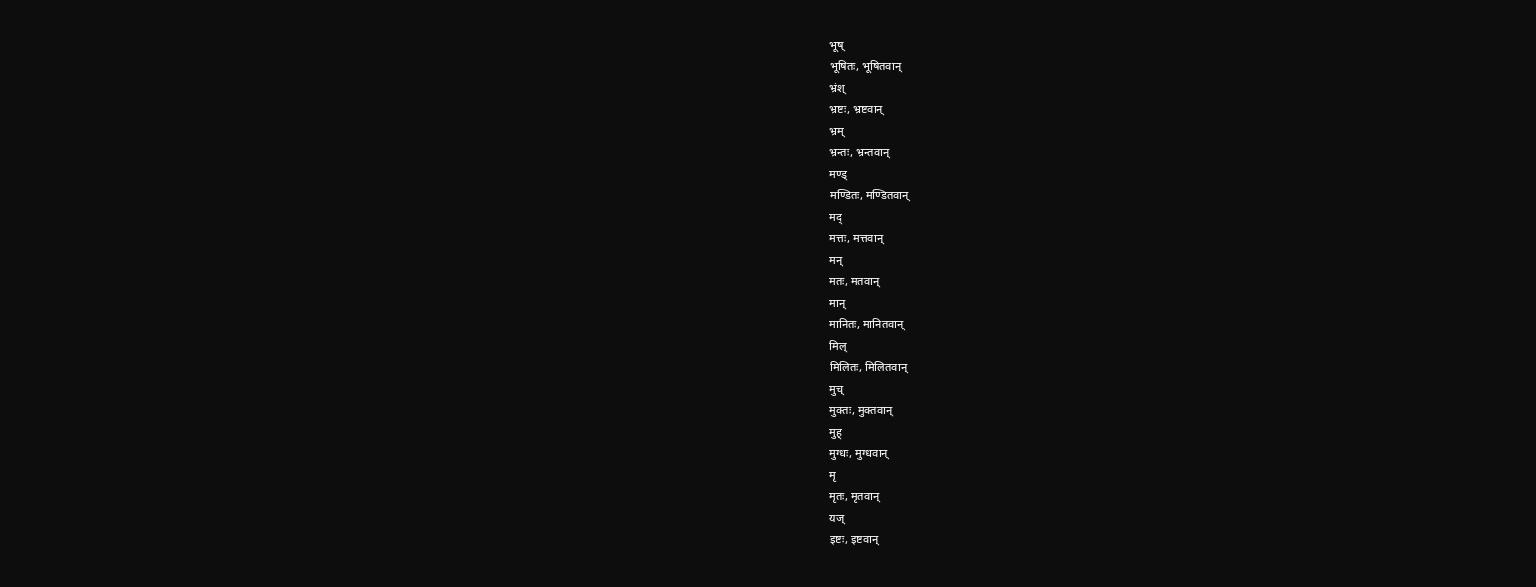भूष्
भूषितः, भूषितवान्
भ्रंश्
भ्रष्टः, भ्रष्टवान्
भ्रम्
भ्रन्तः, भ्रन्तवान्
मण्ड्
मण्डितः, मण्डितवान्
मद्
मत्तः, मत्तवान्
मन्
मतः, मतवान्
मान्
मानितः, मानितवान्
मिल्
मिलितः, मिलितवान्
मुच्
मुक्तः, मुक्तवान्
मुह्
मुग्धः, मुग्धवान्
मृ
मृतः, मृतवान्
यज्
इष्टः, इष्टवान्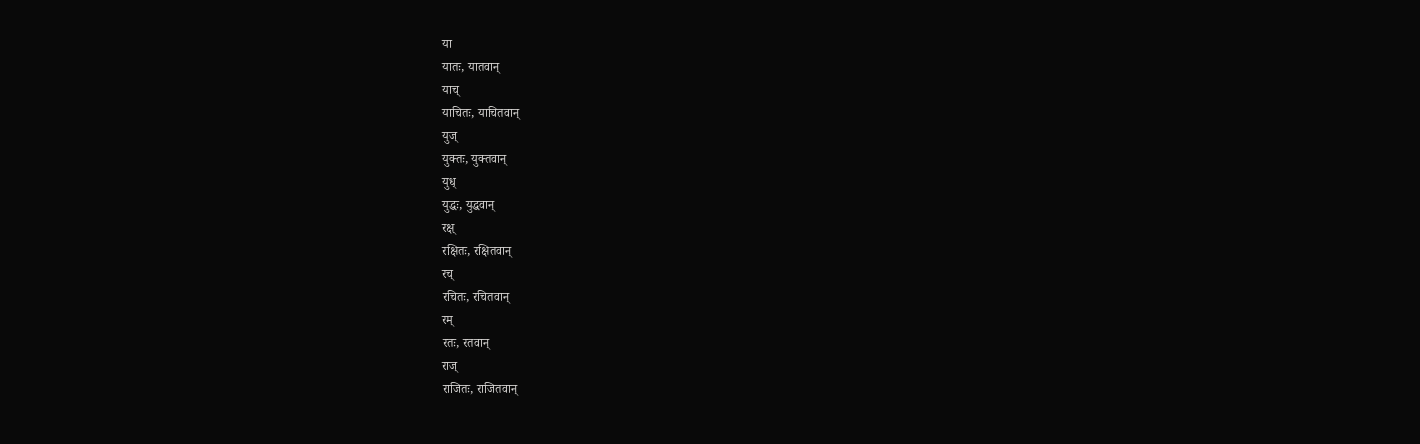या
यातः, यातवान्
याच्
याचितः, याचितवान्
युज्
युक्तः, युक्तवान्
युध्
युद्धः, युद्धवान्
रक्ष्
रक्षितः, रक्षितवान्
रच्
रचितः, रचितवान्
रम्
रतः, रतवान्
राज्
राजितः, राजितवान्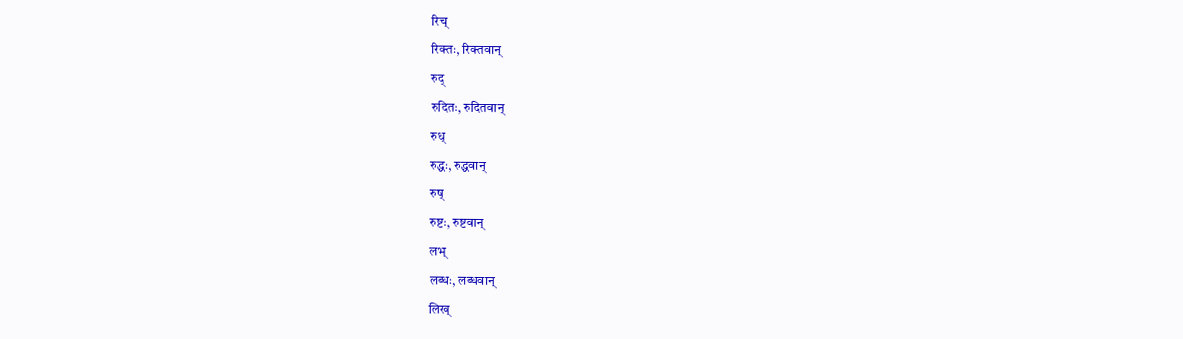रिच्
रिक्तः, रिक्तवान्
रुद्
रुदितः, रुदितवान्
रुध्
रुद्धः, रुद्धवान्
रुष्
रुष्टः, रुष्टवान्
लभ्
लब्धः, लब्धवान्
लिख्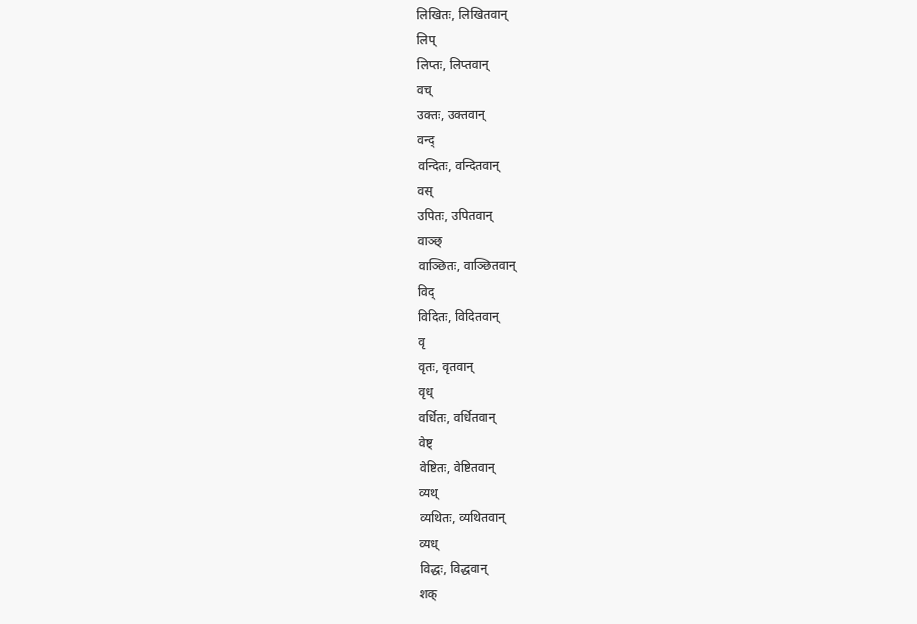लिखितः, लिखितवान्
लिप्
लिप्तः, लिप्तवान्
वच्
उक्तः, उक्तवान्
वन्द्
वन्दितः, वन्दितवान्
वस्
उपितः, उपितवान्
वाञ्छ्
वाञ्छितः, वाञ्छितवान्
विद्
विदितः, विदितवान्
वृ
वृतः, वृतवान्
वृध्
वर्धितः, वर्धितवान्
वेष्ट्
वेष्टितः, वेष्टितवान्
व्यथ्
व्यथितः, व्यथितवान्
व्यध्
विद्धः, विद्धवान्
शक्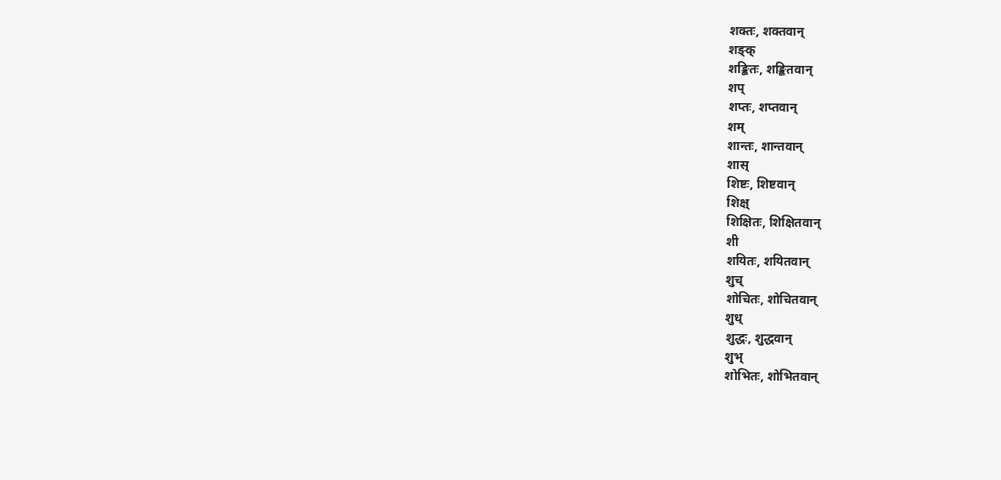शक्तः, शक्तवान्
शङ्क्
शङ्कितः, शङ्कितवान्
शप्
शप्तः, शप्तवान्
शम्
शान्तः, शान्तवान्
शास्
शिष्टः, शिष्टवान्
शिक्ष्
शिक्षितः, शिक्षितवान्
शी
शयितः, शयितवान्
शुच्
शोचितः, शोचितवान्
शुध्
शुद्धः, शुद्धवान्
शुभ्
शोभितः, शोभितवान्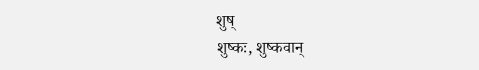शुष्
शुष्कः, शुष्कवान्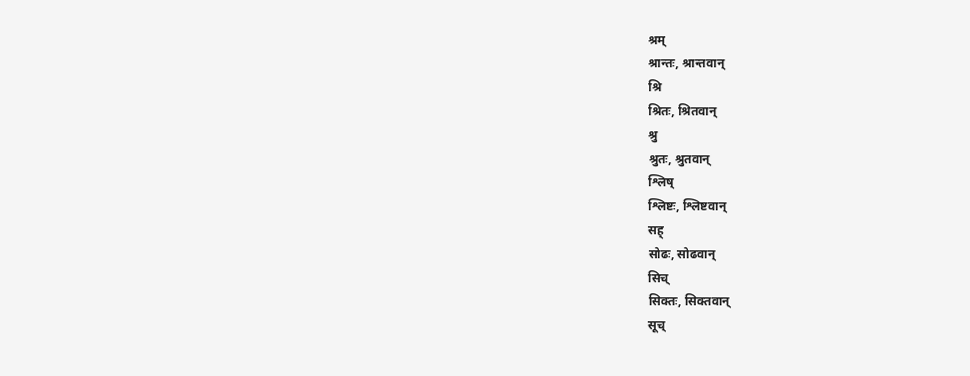श्रम्
श्रान्तः, श्रान्तवान्
श्रि
श्रितः, श्रितवान्
श्रु
श्रुतः, श्रुतवान्
श्लिष्
श्लिष्टः, श्लिष्टवान्
सह्
सोढः, सोढवान्
सिच्
सिक्तः, सिक्तवान्
सूच्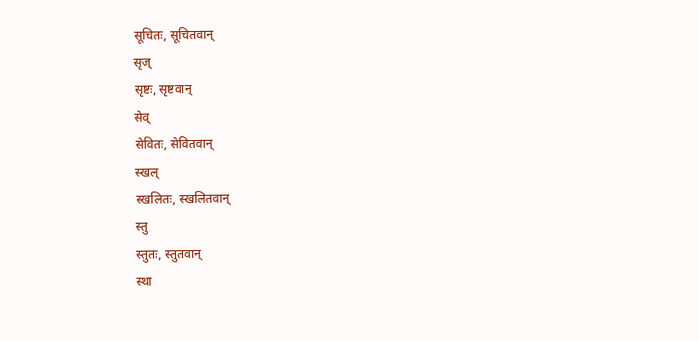सूचितः, सूचितवान्
सृज्
सृष्टः, सृष्टवान्
सेव्
सेवितः, सेवितवान्
स्खल्
स्खलितः, स्खलितवान्
स्तु
स्तुतः, स्तुतवान्
स्था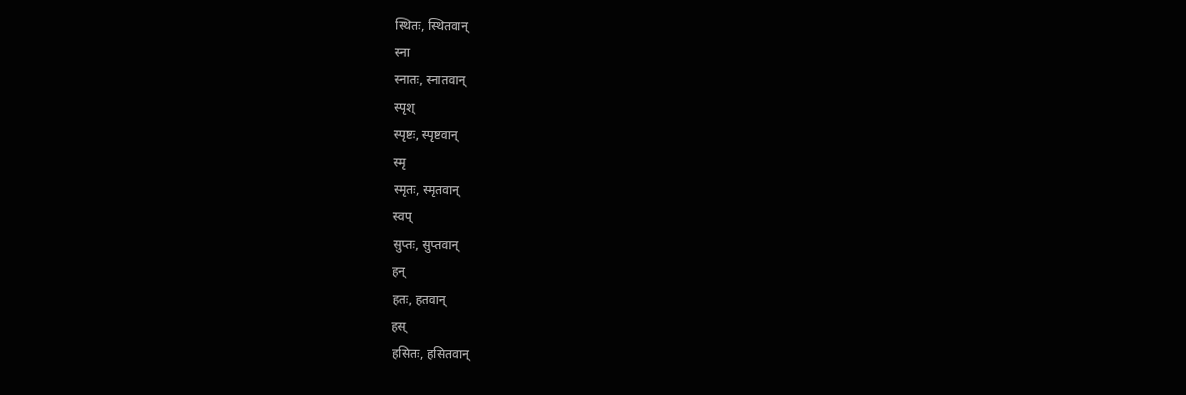स्थितः, स्थितवान्
स्ना
स्नातः, स्नातवान्
स्पृश्
स्पृष्टः, स्पृष्टवान्
स्मृ
स्मृतः, स्मृतवान्
स्वप्
सुप्तः, सुप्तवान्
हन्
हतः, हतवान्
हस्
हसितः, हसितवान्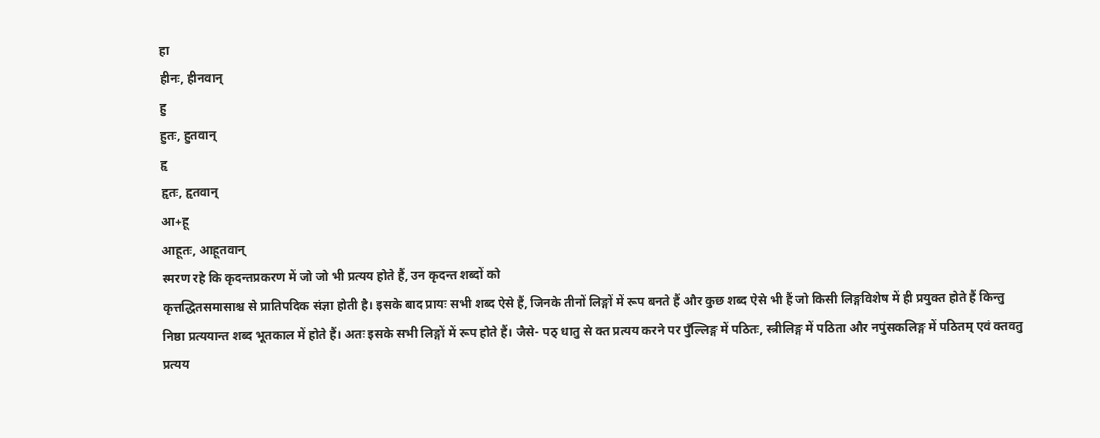हा
हीनः, हीनवान्
हु
हुतः, हुतवान्
हृ
हृतः, हृतवान्
आ+हू
आहूतः, आहूतवान्
स्मरण रहे कि कृदन्तप्रकरण में जो जो भी प्रत्यय होते हैं, उन कृदन्त शब्दों को
कृत्तद्धितसमासाश्च से प्रातिपदिक संज्ञा होती है। इसके बाद प्रायः सभी शब्द ऐसे हैं, जिनके तीनों लिङ्गों में रूप बनते हैं और कुछ शब्द ऐसे भी हैं जो किसी लिङ्गविशेष में ही प्रयुक्त होते हैं किन्तु निष्ठा प्रत्ययान्त शब्द भूतकाल में होते हैं। अतः इसके सभी लिङ्गों में रूप होते हैं। जैसे- पठ् धातु से क्त प्रत्यय करने पर पुँल्लिङ्ग में पठितः, स्त्रीलिङ्ग में पठिता और नपुंसकलिङ्ग में पठितम् एवं क्तवतु प्रत्यय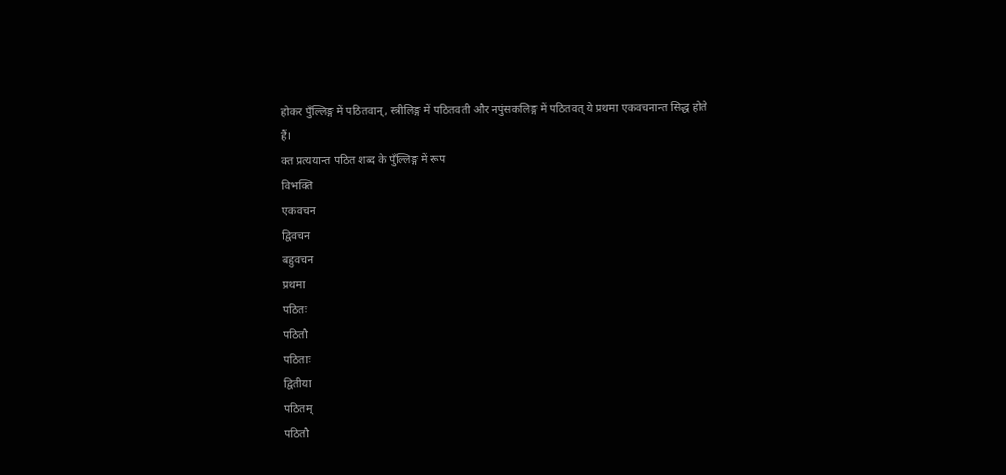होकर पुँल्लिङ्ग में पठितवान्, स्त्रीलिङ्ग में पठितवती और नपुंसकलिङ्ग में पठितवत् ये प्रथमा एकवचनान्त सिद्ध होते हैं।
क्त प्रत्ययान्त पठित शब्द के पुँल्लिङ्ग में रूप
विभक्ति
एकवचन
द्विवचन
बहुवचन
प्रथमा
पठितः
पठितौ
पठिताः
द्वितीया
पठितम्
पठितौ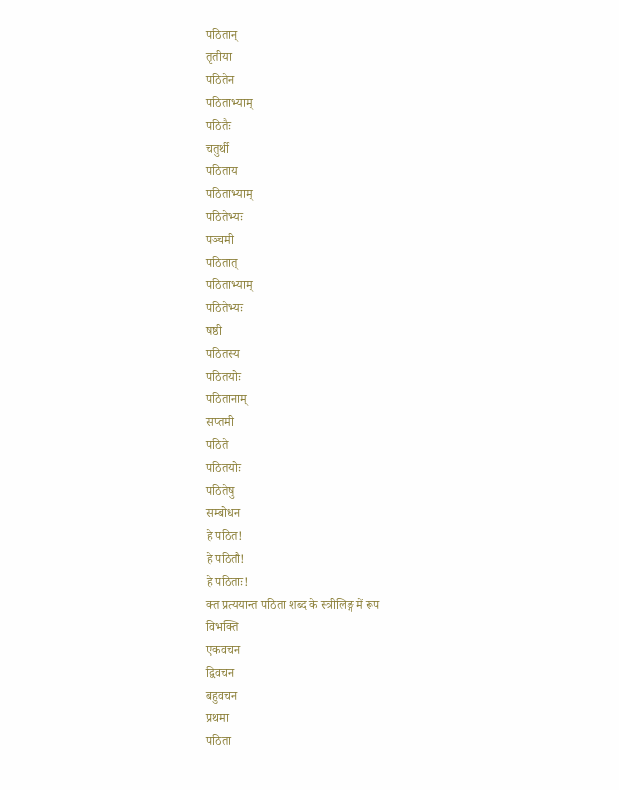पठितान्
तृतीया
पठितेन
पठिताभ्याम्
पठितैः
चतुर्थी
पठिताय
पठिताभ्याम्
पठितेभ्यः
पञ्चमी
पठितात्
पठिताभ्याम्
पठितेभ्यः
षष्ठी
पठितस्य
पठितयोः
पठितानाम्
सप्तमी
पठिते
पठितयोः
पठितेषु
सम्बोधन
हे पठित!
हे पठितौ!
हे पठिताः!
क्त प्रत्ययान्त पठिता शब्द के स्त्रीलिङ्ग में रूप
विभक्ति
एकवचन
द्विवचन
बहुवचन
प्रथमा
पठिता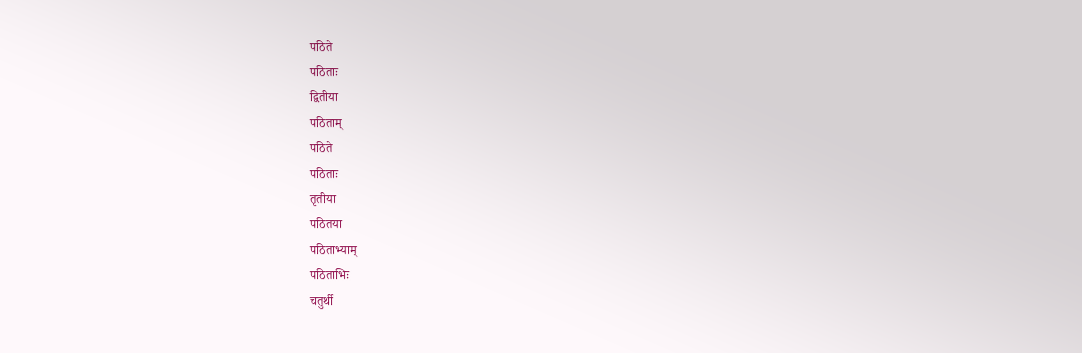पठिते
पठिताः
द्वितीया
पठिताम्
पठिते
पठिताः
तृतीया
पठितया
पठिताभ्याम्
पठिताभिः
चतुर्थी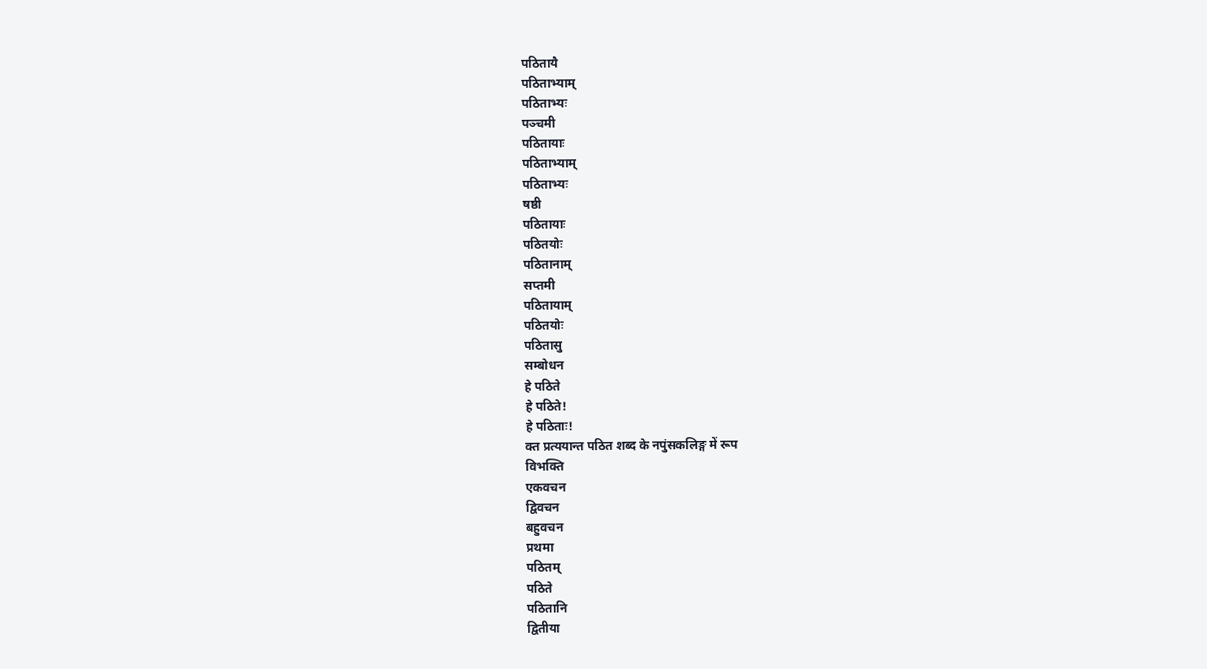पठितायै
पठिताभ्याम्
पठिताभ्यः
पञ्चमी
पठितायाः
पठिताभ्याम्
पठिताभ्यः
षष्ठी
पठितायाः
पठितयोः
पठितानाम्
सप्तमी
पठितायाम्
पठितयोः
पठितासु
सम्बोधन
हे पठिते
हे पठिते!
हे पठिताः!
क्त प्रत्ययान्त पठित शब्द के नपुंसकलिङ्ग में रूप
विभक्ति
एकवचन
द्विवचन
बहुवचन
प्रथमा
पठितम्
पठिते
पठितानि
द्वितीया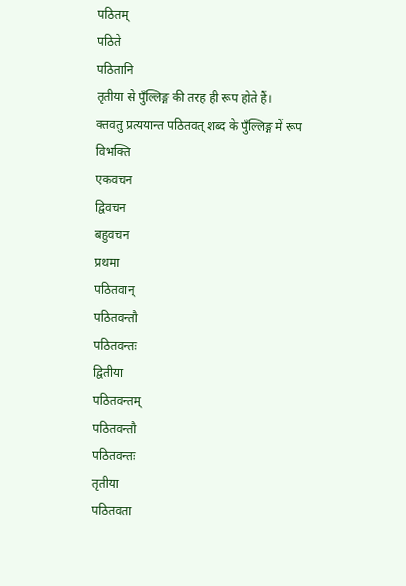पठितम्
पठिते
पठितानि
तृतीया से पुँल्लिङ्ग की तरह ही रूप होते हैं।
क्तवतु प्रत्ययान्त पठितवत् शब्द के पुँल्लिङ्ग में रूप
विभक्ति
एकवचन
द्विवचन
बहुवचन
प्रथमा
पठितवान्
पठितवन्तौ
पठितवन्तः
द्वितीया
पठितवन्तम्
पठितवन्तौ
पठितवन्तः
तृतीया
पठितवता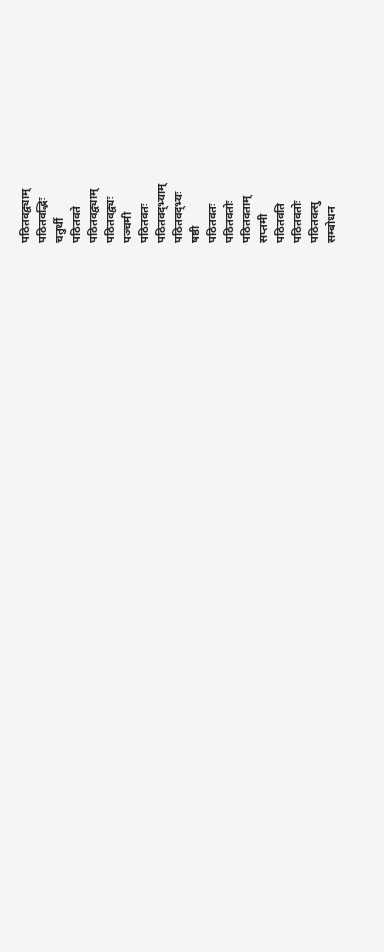पठितवद्व्याम्
पठितवद्भिः
चतुर्थी
पठितवते
पठितवद्व्याम्
पठितवद्व्यः
पञ्चमी
पठितवतः
पठितवद्भ्याम्
पठितवद्भ्यः
षष्ठी
पठितवतः
पठितवतोः
पठितवताम्
सप्तमी
पठितवति
पठितवतोः
पठितवत्सु
सम्बोधन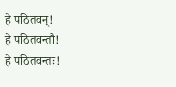हे पठितवन्!
हे पठितवन्तौ!
हे पठितवन्तः!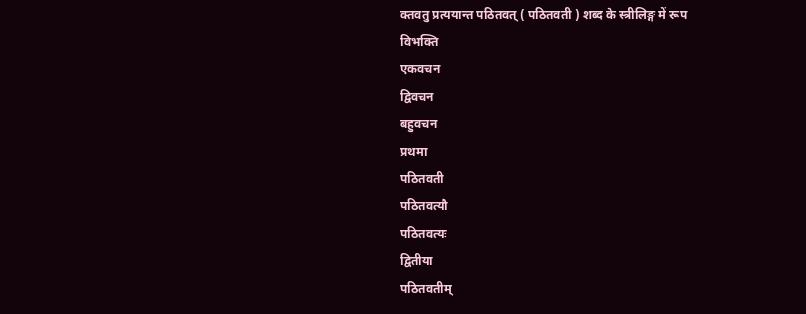क्तवतु प्रत्ययान्त पठितवत् ( पठितवती ) शब्द के स्त्रीलिङ्ग में रूप
विभक्ति
एकवचन
द्विवचन
बहुवचन
प्रथमा
पठितवती
पठितवत्यौ
पठितवत्यः
द्वितीया
पठितवतीम्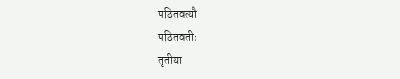पठितवत्यौ
पठितवतीः
तृतीया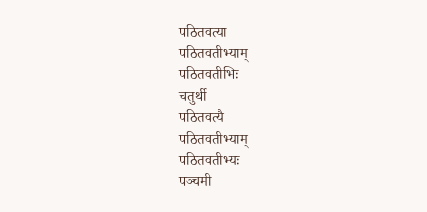पठितवत्या
पठितवतीभ्याम्
पठितवतीभिः
चतुर्थी
पठितवत्यै
पठितवतीभ्याम्
पठितवतीभ्यः
पञ्चमी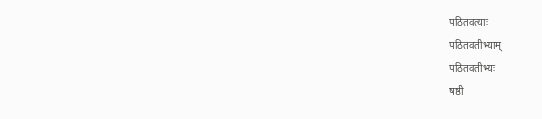पठितवत्याः
पठितवतीभ्याम्
पठितवतीभ्यः
षष्ठी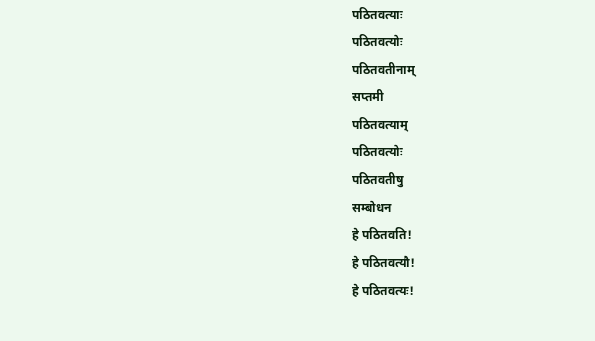पठितवत्याः
पठितवत्योः
पठितवतीनाम्
सप्तमी
पठितवत्याम्
पठितवत्योः
पठितवतीषु
सम्बोधन
हे पठितवति!
हे पठितवत्यौ!
हे पठितवत्यः!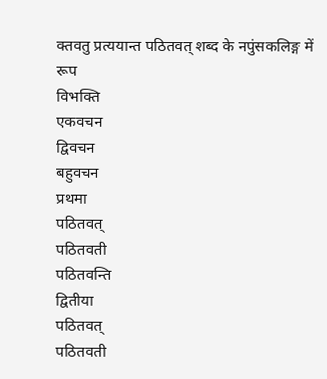क्तवतु प्रत्ययान्त पठितवत् शब्द के नपुंसकलिङ्ग में रूप
विभक्ति
एकवचन
द्विवचन
बहुवचन
प्रथमा
पठितवत्
पठितवती
पठितवन्ति
द्वितीया
पठितवत्
पठितवती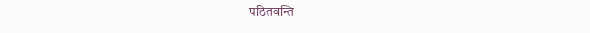पठितवन्ति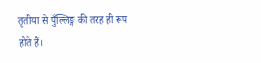तृतीया से पुँल्लिङ्ग की तरह ही रूप होते हैं।